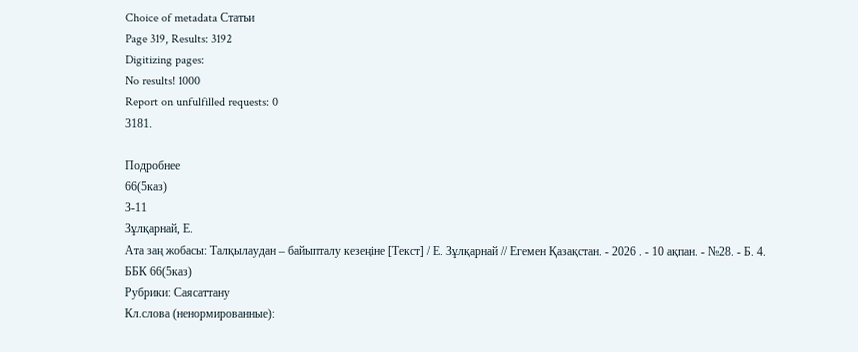Choice of metadata Статьи
Page 319, Results: 3192
Digitizing pages:
No results! 1000
Report on unfulfilled requests: 0
3181.

Подробнее
66(5каз)
З-11
Зұлқарнай, Е.
Ата заң жобасы: Талқылаудан – байыпталу кезеңіне [Текст] / Е. Зұлқарнай // Егемен Қазақстан. - 2026 . - 10 ақпан. - №28. - Б. 4.
ББК 66(5каз)
Рубрики: Саясаттану
Кл.слова (ненормированные):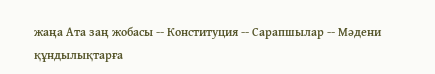жаңа Ата заң жобасы -- Конституция -- Сарапшылар -- Мәдени құндылықтарға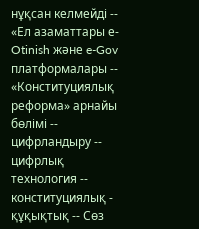нұқсан келмейді -- «Ел азаматтары е-Otinish және e-Gov платформалары -- «Конституциялық реформа» арнайы бөлімі -- цифрландыру -- цифрлық технология -- конституциялық - құқықтық -- Сөз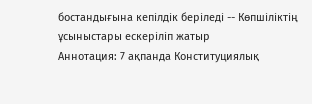бостандығына кепілдік беріледі -- Көпшіліктің ұсыныстары ескеріліп жатыр
Аннотация: 7 ақпанда Конституциялық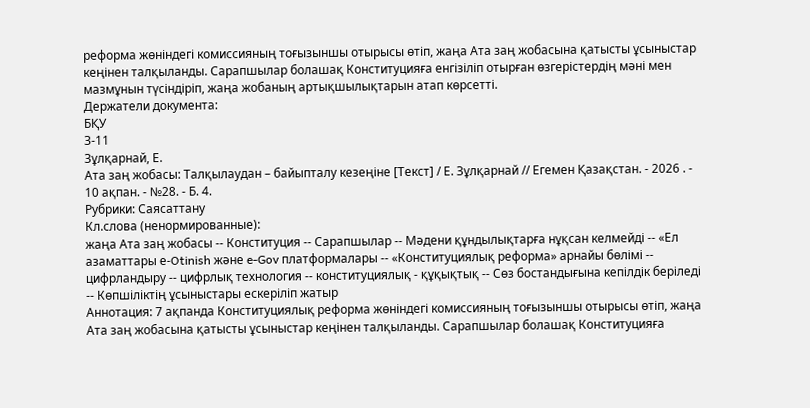реформа жөніндегі комиссияның тоғызыншы отырысы өтіп, жаңа Ата заң жобасына қатысты ұсыныстар кеңінен талқыланды. Сарапшылар болашақ Конституцияға енгізіліп отырған өзгерістердің мәні мен мазмұнын түсіндіріп, жаңа жобаның артықшылықтарын атап көрсетті.
Держатели документа:
БҚУ
З-11
Зұлқарнай, Е.
Ата заң жобасы: Талқылаудан – байыпталу кезеңіне [Текст] / Е. Зұлқарнай // Егемен Қазақстан. - 2026 . - 10 ақпан. - №28. - Б. 4.
Рубрики: Саясаттану
Кл.слова (ненормированные):
жаңа Ата заң жобасы -- Конституция -- Сарапшылар -- Мәдени құндылықтарға нұқсан келмейді -- «Ел азаматтары е-Otinish және e-Gov платформалары -- «Конституциялық реформа» арнайы бөлімі -- цифрландыру -- цифрлық технология -- конституциялық - құқықтық -- Сөз бостандығына кепілдік беріледі -- Көпшіліктің ұсыныстары ескеріліп жатыр
Аннотация: 7 ақпанда Конституциялық реформа жөніндегі комиссияның тоғызыншы отырысы өтіп, жаңа Ата заң жобасына қатысты ұсыныстар кеңінен талқыланды. Сарапшылар болашақ Конституцияға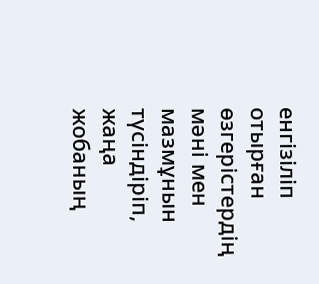енгізіліп отырған өзгерістердің мәні мен мазмұнын түсіндіріп, жаңа жобаның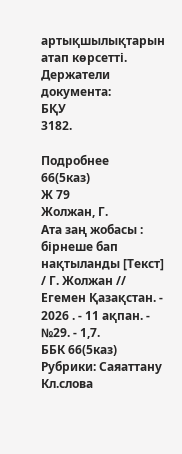артықшылықтарын атап көрсетті.
Держатели документа:
БҚУ
3182.

Подробнее
66(5каз)
Ж 79
Жолжан, Г.
Ата заң жобасы : бірнеше бап нақтыланды [Текст] / Г. Жолжан // Егемен Қазақстан. - 2026 . - 11 ақпан. - №29. - 1,7.
ББК 66(5каз)
Рубрики: Саяаттану
Кл.слова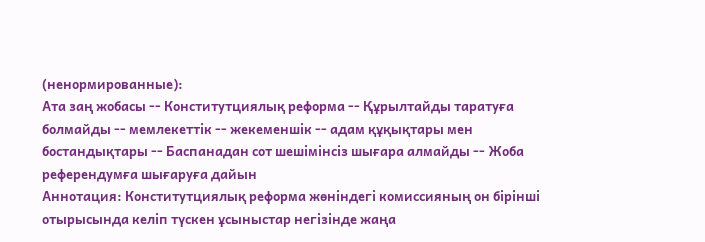(ненормированные):
Ата заң жобасы -- Конститутциялық реформа -- Құрылтайды таратуға болмайды -- мемлекеттік -- жекеменшік -- адам құқықтары мен бостандықтары -- Баспанадан сот шешімінсіз шығара алмайды -- Жоба референдумға шығаруға дайын
Аннотация: Конститутциялық реформа жөніндегі комиссияның он бірінші отырысында келіп түскен ұсыныстар негізінде жаңа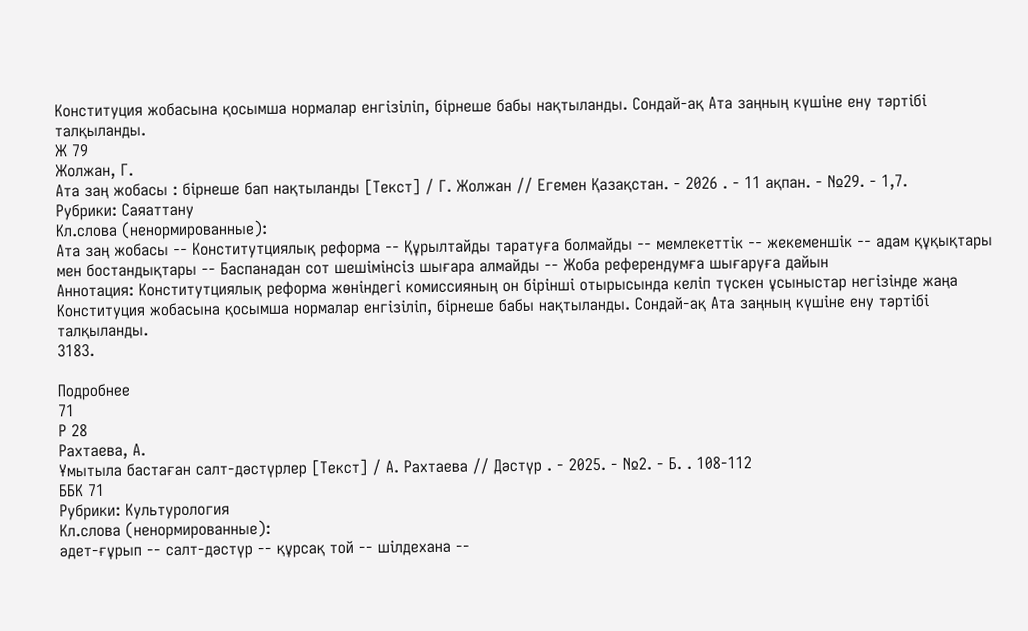Конституция жобасына қосымша нормалар енгізіліп, бірнеше бабы нақтыланды. Сондай-ақ Ата заңның күшіне ену тәртібі талқыланды.
Ж 79
Жолжан, Г.
Ата заң жобасы : бірнеше бап нақтыланды [Текст] / Г. Жолжан // Егемен Қазақстан. - 2026 . - 11 ақпан. - №29. - 1,7.
Рубрики: Саяаттану
Кл.слова (ненормированные):
Ата заң жобасы -- Конститутциялық реформа -- Құрылтайды таратуға болмайды -- мемлекеттік -- жекеменшік -- адам құқықтары мен бостандықтары -- Баспанадан сот шешімінсіз шығара алмайды -- Жоба референдумға шығаруға дайын
Аннотация: Конститутциялық реформа жөніндегі комиссияның он бірінші отырысында келіп түскен ұсыныстар негізінде жаңа Конституция жобасына қосымша нормалар енгізіліп, бірнеше бабы нақтыланды. Сондай-ақ Ата заңның күшіне ену тәртібі талқыланды.
3183.

Подробнее
71
Р 28
Рахтаева, А.
Ұмытыла бастаған салт-дәстүрлер [Текст] / А. Рахтаева // Дәстүр . - 2025. - №2. - Б. . 108-112
ББК 71
Рубрики: Культурология
Кл.слова (ненормированные):
әдет-ғұрып -- салт-дәстүр -- құрсақ той -- шілдехана --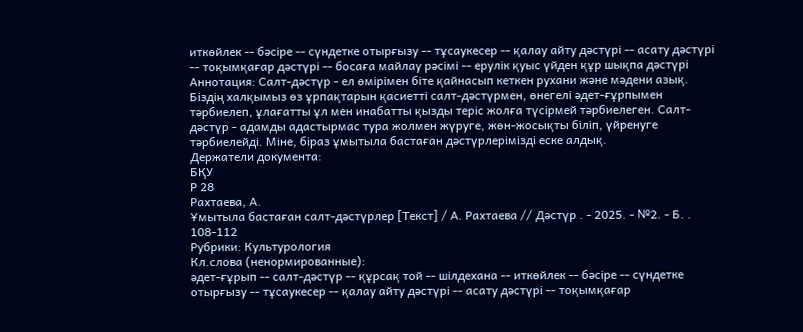иткөйлек -- бәсіре -- сүндетке отырғызу -- тұсаукесер -- қалау айту дәстүрі -- асату дәстүрі -- тоқымқағар дәстүрі -- босаға майлау рәсімі -- ерулік қуыс үйден құр шықпа дәстүрі
Аннотация: Салт-дәстүр - ел өмірімен біте қайнасып кеткен рухани және мәдени азық. Біздің халқымыз өз ұрпақтарын қасиетті салт-дәстүрмен, өнегелі әдет-ғұрпымен тәрбиелеп, ұлағатты ұл мен инабатты қызды теріс жолға түсірмей тәрбиелеген. Салт-дәстүр - адамды адастырмас тура жолмен жүруге, жөн-жосықты біліп, үйренуге тәрбиелейді. Міне, біраз ұмытыла бастаған дәстүрлерімізді еске алдық.
Держатели документа:
БҚУ
Р 28
Рахтаева, А.
Ұмытыла бастаған салт-дәстүрлер [Текст] / А. Рахтаева // Дәстүр . - 2025. - №2. - Б. . 108-112
Рубрики: Культурология
Кл.слова (ненормированные):
әдет-ғұрып -- салт-дәстүр -- құрсақ той -- шілдехана -- иткөйлек -- бәсіре -- сүндетке отырғызу -- тұсаукесер -- қалау айту дәстүрі -- асату дәстүрі -- тоқымқағар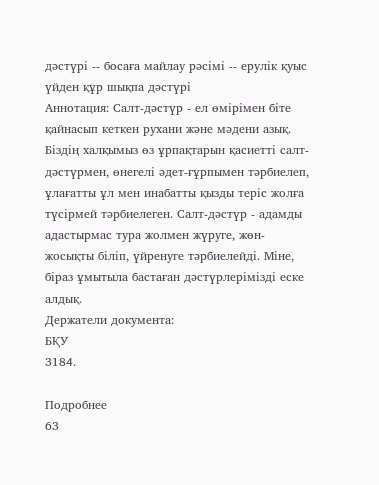дәстүрі -- босаға майлау рәсімі -- ерулік қуыс үйден құр шықпа дәстүрі
Аннотация: Салт-дәстүр - ел өмірімен біте қайнасып кеткен рухани және мәдени азық. Біздің халқымыз өз ұрпақтарын қасиетті салт-дәстүрмен, өнегелі әдет-ғұрпымен тәрбиелеп, ұлағатты ұл мен инабатты қызды теріс жолға түсірмей тәрбиелеген. Салт-дәстүр - адамды адастырмас тура жолмен жүруге, жөн-жосықты біліп, үйренуге тәрбиелейді. Міне, біраз ұмытыла бастаған дәстүрлерімізді еске алдық.
Держатели документа:
БҚУ
3184.

Подробнее
63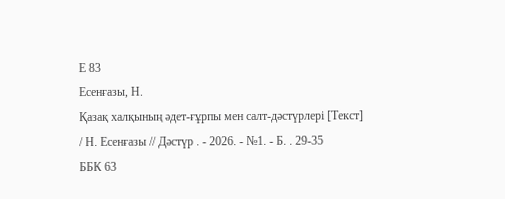Е 83
Есенғазы, Н.
Қазақ халқының әдет-ғұрпы мен салт-дәстүрлері [Текст] / Н. Есенғазы // Дәстүр . - 2026. - №1. - Б. . 29-35
ББК 63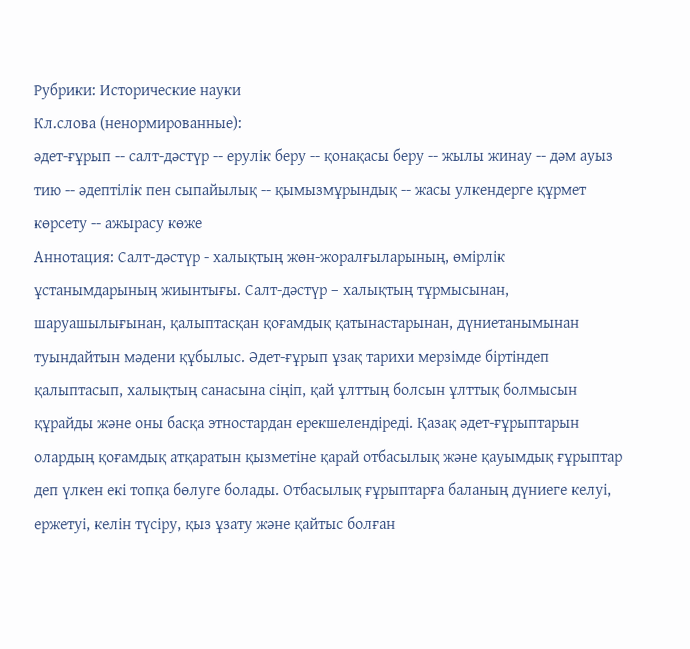Рубрики: Исторические науки
Кл.слова (ненормированные):
әдет-ғұрып -- салт-дәстүр -- ерулік беру -- қонақасы беру -- жылы жинау -- дәм ауыз тию -- әдептілік пен сыпайылық -- қымызмұрындық -- жасы улкендерге құрмет көрсету -- ажырасу көже
Аннотация: Салт-дәстүр - халықтың жөн-жоралғыларының, өмірлік ұстанымдарының жиынтығы. Салт-дәстүр – халықтың тұрмысынан, шаруашылығынан, қалыптасқан қоғамдық қатынастарынан, дүниетанымынан туындайтын мәдени құбылыс. Әдет-ғұрып ұзақ тарихи мерзімде біртіндеп қалыптасып, халықтың санасына сіңіп, қай ұлттың болсын ұлттық болмысын құрайды және оны басқа этностардан ерекшелендіреді. Қазақ әдет-ғұрыптарын олардың қоғамдық атқаратын қызметіне қарай отбасылық және қауымдық ғұрыптар деп үлкен екі топқа бөлуге болады. Отбасылық ғұрыптарға баланың дүниеге келуі, ержетуі, келін түсіру, қыз ұзату және қайтыс болған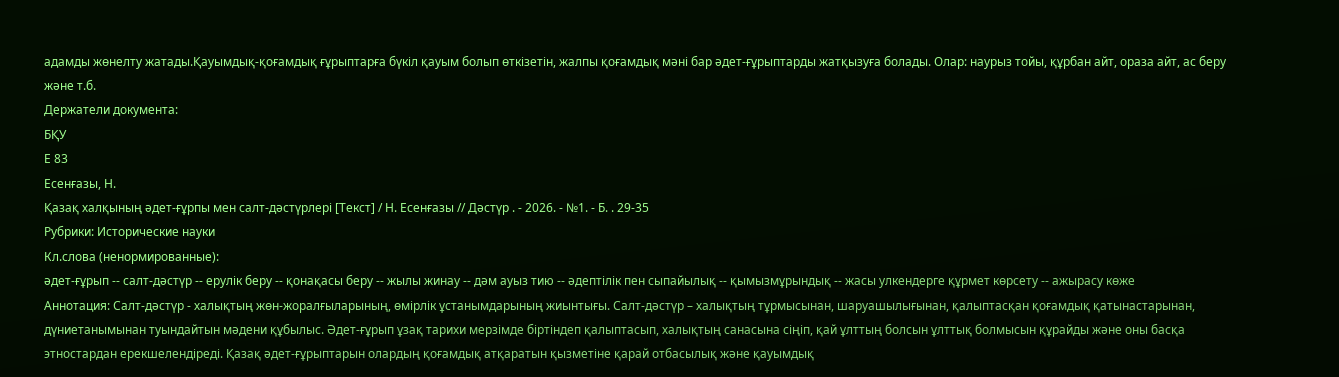адамды жөнелту жатады.Қауымдық-қоғамдық ғұрыптарға бүкіл қауым болып өткізетін, жалпы қоғамдық мәні бар әдет-ғұрыптарды жатқызуға болады. Олар: наурыз тойы, құрбан айт, ораза айт, ас беру және т.б.
Держатели документа:
БҚУ
Е 83
Есенғазы, Н.
Қазақ халқының әдет-ғұрпы мен салт-дәстүрлері [Текст] / Н. Есенғазы // Дәстүр . - 2026. - №1. - Б. . 29-35
Рубрики: Исторические науки
Кл.слова (ненормированные):
әдет-ғұрып -- салт-дәстүр -- ерулік беру -- қонақасы беру -- жылы жинау -- дәм ауыз тию -- әдептілік пен сыпайылық -- қымызмұрындық -- жасы улкендерге құрмет көрсету -- ажырасу көже
Аннотация: Салт-дәстүр - халықтың жөн-жоралғыларының, өмірлік ұстанымдарының жиынтығы. Салт-дәстүр – халықтың тұрмысынан, шаруашылығынан, қалыптасқан қоғамдық қатынастарынан, дүниетанымынан туындайтын мәдени құбылыс. Әдет-ғұрып ұзақ тарихи мерзімде біртіндеп қалыптасып, халықтың санасына сіңіп, қай ұлттың болсын ұлттық болмысын құрайды және оны басқа этностардан ерекшелендіреді. Қазақ әдет-ғұрыптарын олардың қоғамдық атқаратын қызметіне қарай отбасылық және қауымдық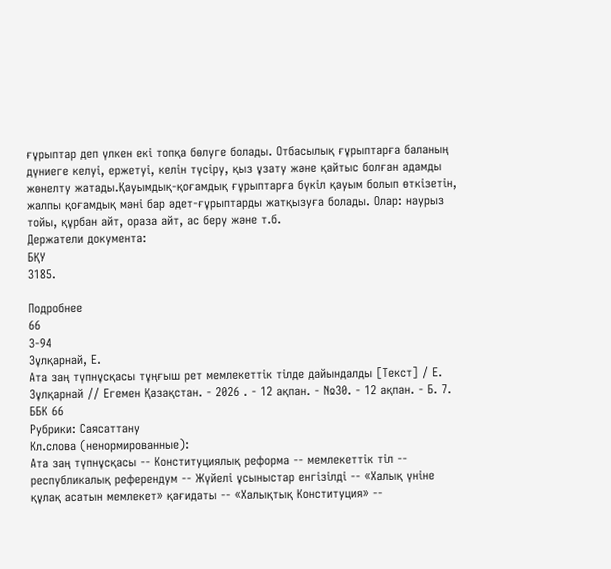ғұрыптар деп үлкен екі топқа бөлуге болады. Отбасылық ғұрыптарға баланың дүниеге келуі, ержетуі, келін түсіру, қыз ұзату және қайтыс болған адамды жөнелту жатады.Қауымдық-қоғамдық ғұрыптарға бүкіл қауым болып өткізетін, жалпы қоғамдық мәні бар әдет-ғұрыптарды жатқызуға болады. Олар: наурыз тойы, құрбан айт, ораза айт, ас беру және т.б.
Держатели документа:
БҚУ
3185.

Подробнее
66
З-94
Зұлқарнай, Е.
Ата заң түпнұсқасы тұңғыш рет мемлекеттік тілде дайындалды [Текст] / Е. Зұлқарнай // Егемен Қазақстан. - 2026 . - 12 ақпан. - №30. - 12 ақпан. - Б. 7.
ББК 66
Рубрики: Саясаттану
Кл.слова (ненормированные):
Ата заң түпнұсқасы -- Конституциялық реформа -- мемлекеттік тіл -- республикалық референдум -- Жүйелі ұсыныстар енгізілді -- «Халық үніне құлақ асатын мемлекет» қағидаты -- «Халықтық Конституция» --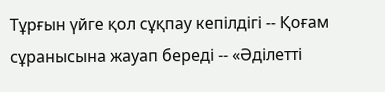Тұрғын үйге қол сұқпау кепілдігі -- Қоғам сұранысына жауап береді -- «Әділетті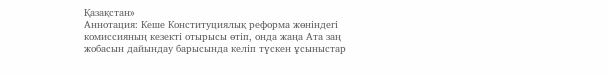Қазақстан»
Аннотация: Кеше Конституциялық реформа жөніндегі комиссияның кезекті отырысы өтіп, онда жаңа Ата заң жобасын дайындау барысында келіп түскен ұсыныстар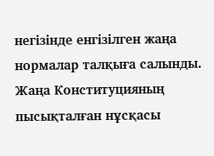негізінде енгізілген жаңа нормалар талқыға салынды. Жаңа Конституцияның пысықталған нұсқасы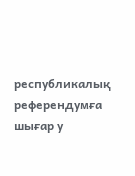республикалық референдумға шығар у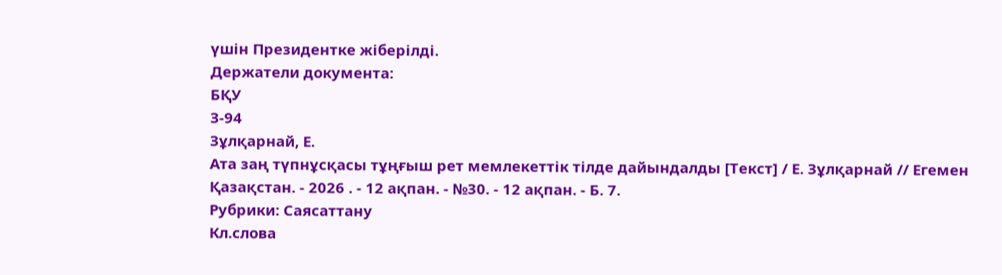үшін Президентке жіберілді.
Держатели документа:
БҚУ
З-94
Зұлқарнай, Е.
Ата заң түпнұсқасы тұңғыш рет мемлекеттік тілде дайындалды [Текст] / Е. Зұлқарнай // Егемен Қазақстан. - 2026 . - 12 ақпан. - №30. - 12 ақпан. - Б. 7.
Рубрики: Саясаттану
Кл.слова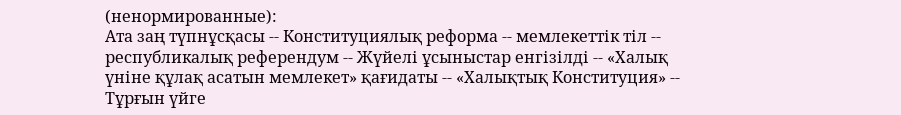(ненормированные):
Ата заң түпнұсқасы -- Конституциялық реформа -- мемлекеттік тіл -- республикалық референдум -- Жүйелі ұсыныстар енгізілді -- «Халық үніне құлақ асатын мемлекет» қағидаты -- «Халықтық Конституция» -- Тұрғын үйге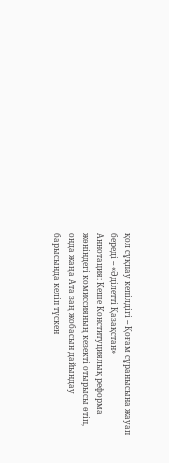қол сұқпау кепілдігі -- Қоғам сұранысына жауап береді -- «Әділетті Қазақстан»
Аннотация: Кеше Конституциялық реформа жөніндегі комиссияның кезекті отырысы өтіп, онда жаңа Ата заң жобасын дайындау барысында келіп түскен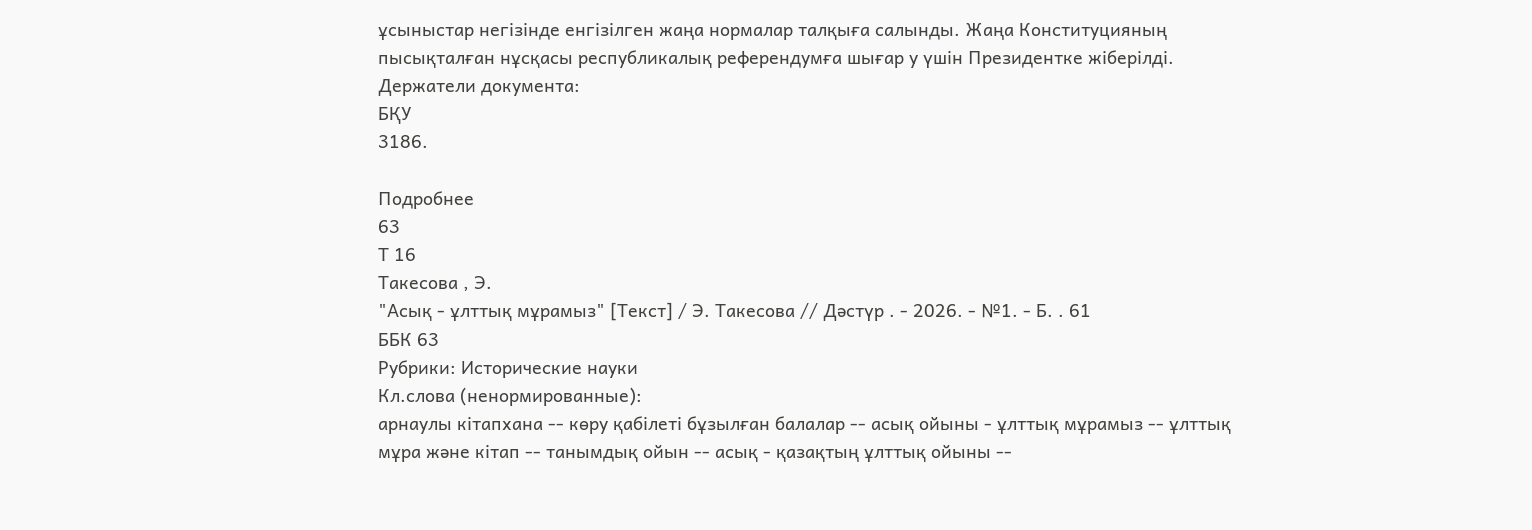ұсыныстар негізінде енгізілген жаңа нормалар талқыға салынды. Жаңа Конституцияның пысықталған нұсқасы республикалық референдумға шығар у үшін Президентке жіберілді.
Держатели документа:
БҚУ
3186.

Подробнее
63
Т 16
Такесова , Э.
"Асық - ұлттық мұрамыз" [Текст] / Э. Такесова // Дәстүр . - 2026. - №1. - Б. . 61
ББК 63
Рубрики: Исторические науки
Кл.слова (ненормированные):
арнаулы кітапхана -- көру қабілеті бұзылған балалар -- асық ойыны - ұлттық мұрамыз -- ұлттық мұра және кітап -- танымдық ойын -- асық - қазақтың ұлттық ойыны --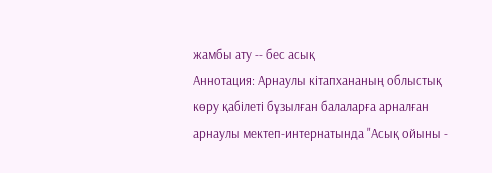жамбы ату -- бес асық
Аннотация: Арнаулы кітапхананың облыстық көру қабілеті бұзылған балаларға арналған арнаулы мектеп-интернатында "Асық ойыны -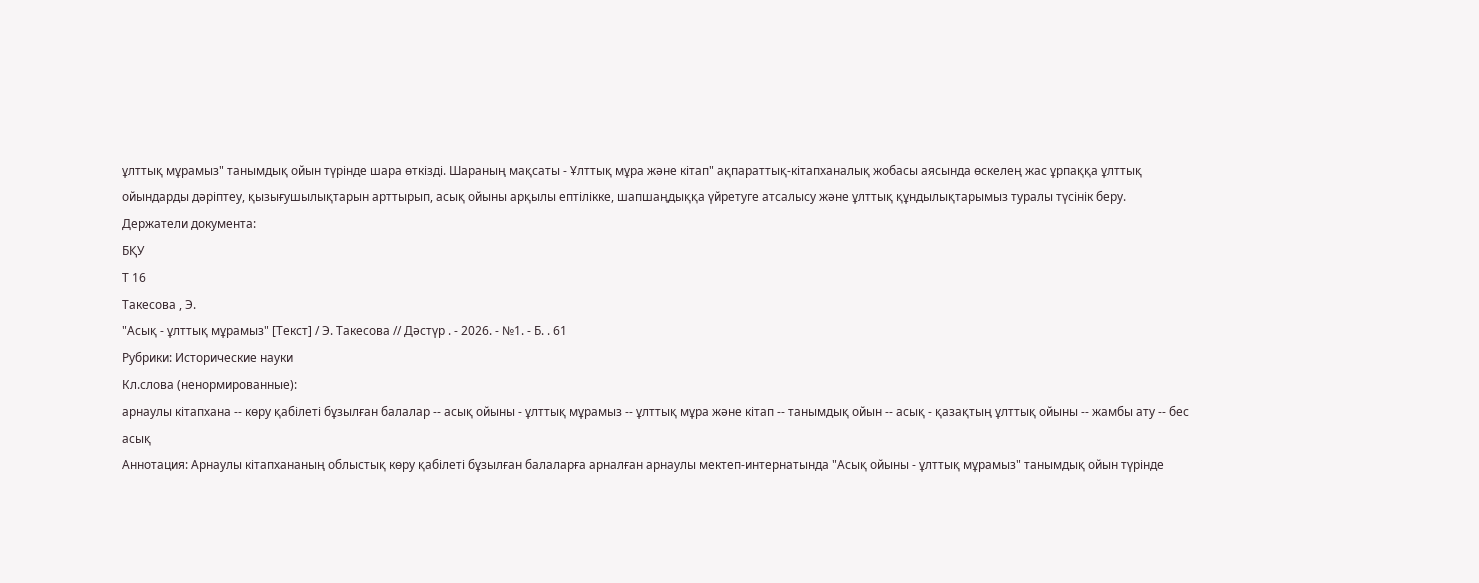ұлттық мұрамыз" танымдық ойын түрінде шара өткізді. Шараның мақсаты - Ұлттық мұра және кітап" ақпараттық-кітапханалық жобасы аясында өскелең жас ұрпаққа ұлттық ойындарды дәріптеу, қызығушылықтарын арттырып, асық ойыны арқылы ептілікке, шапшаңдыққа үйретуге атсалысу және ұлттық құндылықтарымыз туралы түсінік беру.
Держатели документа:
БҚУ
Т 16
Такесова , Э.
"Асық - ұлттық мұрамыз" [Текст] / Э. Такесова // Дәстүр . - 2026. - №1. - Б. . 61
Рубрики: Исторические науки
Кл.слова (ненормированные):
арнаулы кітапхана -- көру қабілеті бұзылған балалар -- асық ойыны - ұлттық мұрамыз -- ұлттық мұра және кітап -- танымдық ойын -- асық - қазақтың ұлттық ойыны -- жамбы ату -- бес асық
Аннотация: Арнаулы кітапхананың облыстық көру қабілеті бұзылған балаларға арналған арнаулы мектеп-интернатында "Асық ойыны - ұлттық мұрамыз" танымдық ойын түрінде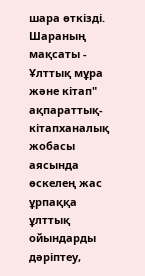шара өткізді. Шараның мақсаты - Ұлттық мұра және кітап" ақпараттық-кітапханалық жобасы аясында өскелең жас ұрпаққа ұлттық ойындарды дәріптеу,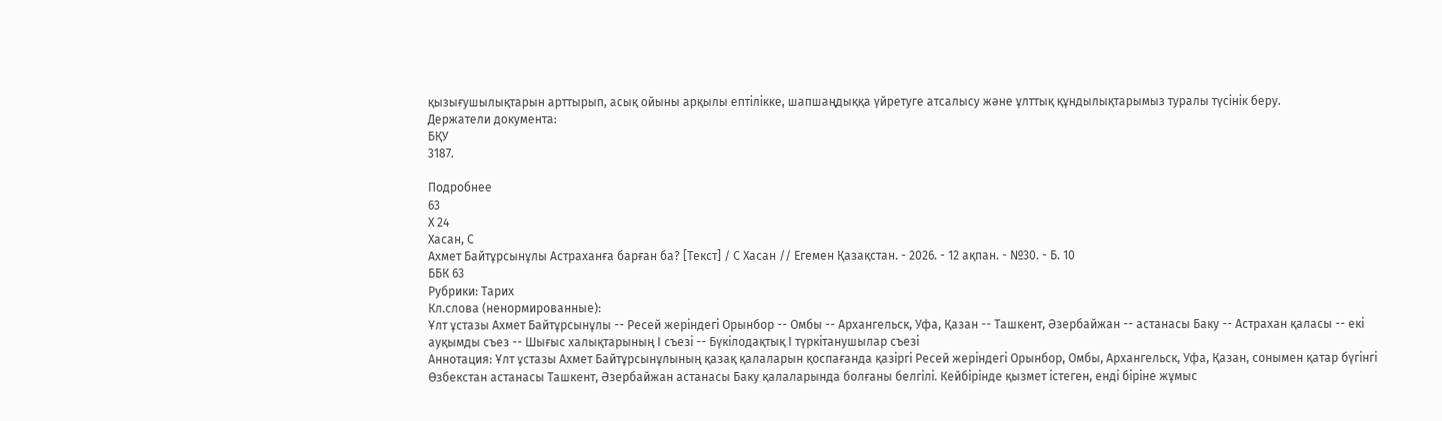қызығушылықтарын арттырып, асық ойыны арқылы ептілікке, шапшаңдыққа үйретуге атсалысу және ұлттық құндылықтарымыз туралы түсінік беру.
Держатели документа:
БҚУ
3187.

Подробнее
63
Х 24
Хасан, С
Ахмет Байтұрсынұлы Астраханға барған ба? [Текст] / С Хасан // Егемен Қазақстан. - 2026. - 12 ақпан. - №30. - Б. 10
ББК 63
Рубрики: Тарих
Кл.слова (ненормированные):
Ұлт ұстазы Ахмет Байтұрсынұлы -- Ресей жеріндегі Орынбор -- Омбы -- Архангельск, Уфа, Қазан -- Ташкент, Әзербайжан -- астанасы Баку -- Астрахан қаласы -- екі ауқымды съез -- Шығыс халықтарының І съезі -- Бүкілодақтық І түркітанушылар съезі
Аннотация: Ұлт ұстазы Ахмет Байтұрсынұлының қазақ қалаларын қоспағанда қазіргі Ресей жеріндегі Орынбор, Омбы, Архангельск, Уфа, Қазан, сонымен қатар бүгінгі Өзбекстан астанасы Ташкент, Әзербайжан астанасы Баку қалаларында болғаны белгілі. Кейбірінде қызмет істеген, енді біріне жұмыс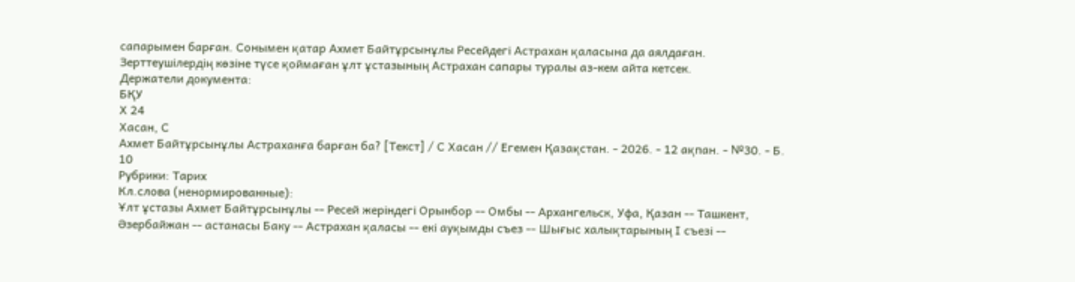сапарымен барған. Сонымен қатар Ахмет Байтұрсынұлы Ресейдегі Астрахан қаласына да аялдаған. Зерттеушілердің көзіне түсе қоймаған ұлт ұстазының Астрахан сапары туралы аз-кем айта кетсек.
Держатели документа:
БҚУ
Х 24
Хасан, С
Ахмет Байтұрсынұлы Астраханға барған ба? [Текст] / С Хасан // Егемен Қазақстан. - 2026. - 12 ақпан. - №30. - Б. 10
Рубрики: Тарих
Кл.слова (ненормированные):
Ұлт ұстазы Ахмет Байтұрсынұлы -- Ресей жеріндегі Орынбор -- Омбы -- Архангельск, Уфа, Қазан -- Ташкент, Әзербайжан -- астанасы Баку -- Астрахан қаласы -- екі ауқымды съез -- Шығыс халықтарының І съезі --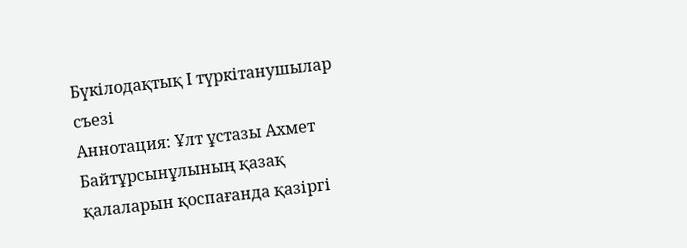Бүкілодақтық І түркітанушылар съезі
Аннотация: Ұлт ұстазы Ахмет Байтұрсынұлының қазақ қалаларын қоспағанда қазіргі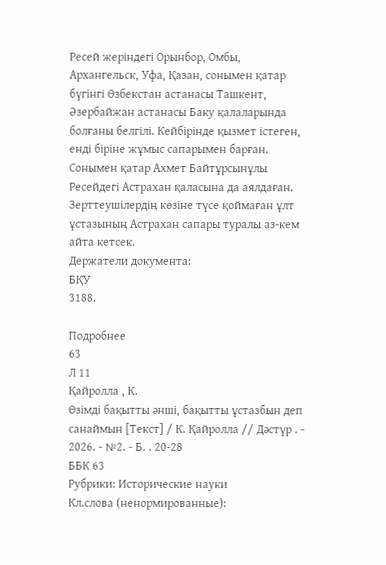Ресей жеріндегі Орынбор, Омбы, Архангельск, Уфа, Қазан, сонымен қатар бүгінгі Өзбекстан астанасы Ташкент, Әзербайжан астанасы Баку қалаларында болғаны белгілі. Кейбірінде қызмет істеген, енді біріне жұмыс сапарымен барған. Сонымен қатар Ахмет Байтұрсынұлы Ресейдегі Астрахан қаласына да аялдаған. Зерттеушілердің көзіне түсе қоймаған ұлт ұстазының Астрахан сапары туралы аз-кем айта кетсек.
Держатели документа:
БҚУ
3188.

Подробнее
63
Л 11
Қайролла , К.
Өзімді бақытты әнші, бақытты ұстазбын деп санаймын [Текст] / К. Қайролла // Дәстүр . - 2026. - №2. - Б. . 20-28
ББК 63
Рубрики: Исторические науки
Кл.слова (ненормированные):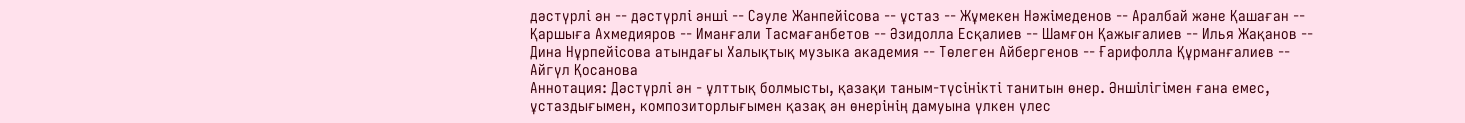дәстүрлі ән -- дәстүрлі әнші -- Сәуле Жанпейісова -- ұстаз -- Жұмекен Нәжімеденов -- Аралбай және Қашаған -- Қаршыға Ахмедияров -- Иманғали Тасмағанбетов -- Әзидолла Есқалиев -- Шамғон Қажығалиев -- Илья Жақанов -- Дина Нұрпейісова атындағы Халықтық музыка академия -- Төлеген Айбергенов -- Ғарифолла Құрманғалиев -- Айгүл Қосанова
Аннотация: Дәстүрлі ән - ұлттық болмысты, қазақи таным-түсінікті танитын өнер. Әншілігімен ғана емес, ұстаздығымен, композиторлығымен қазақ ән өнерінің дамуына үлкен үлес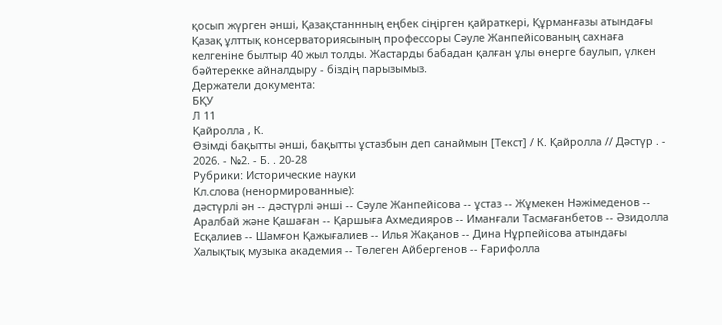қосып жүрген әнші, Қазақстаннның еңбек сіңірген қайраткері, Құрманғазы атындағы Қазақ ұлттық консерваториясының профессоры Сәуле Жанпейісованың сахнаға келгеніне былтыр 40 жыл толды. Жастарды бабадан қалған ұлы өнерге баулып, үлкен бәйтерекке айналдыру - біздің парызымыз.
Держатели документа:
БҚУ
Л 11
Қайролла , К.
Өзімді бақытты әнші, бақытты ұстазбын деп санаймын [Текст] / К. Қайролла // Дәстүр . - 2026. - №2. - Б. . 20-28
Рубрики: Исторические науки
Кл.слова (ненормированные):
дәстүрлі ән -- дәстүрлі әнші -- Сәуле Жанпейісова -- ұстаз -- Жұмекен Нәжімеденов -- Аралбай және Қашаған -- Қаршыға Ахмедияров -- Иманғали Тасмағанбетов -- Әзидолла Есқалиев -- Шамғон Қажығалиев -- Илья Жақанов -- Дина Нұрпейісова атындағы Халықтық музыка академия -- Төлеген Айбергенов -- Ғарифолла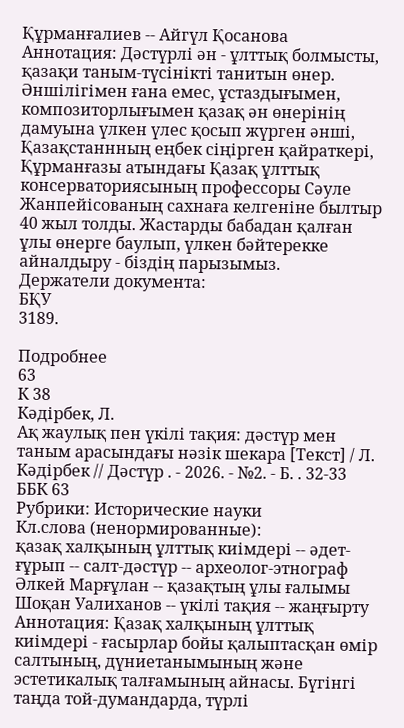Құрманғалиев -- Айгүл Қосанова
Аннотация: Дәстүрлі ән - ұлттық болмысты, қазақи таным-түсінікті танитын өнер. Әншілігімен ғана емес, ұстаздығымен, композиторлығымен қазақ ән өнерінің дамуына үлкен үлес қосып жүрген әнші, Қазақстаннның еңбек сіңірген қайраткері, Құрманғазы атындағы Қазақ ұлттық консерваториясының профессоры Сәуле Жанпейісованың сахнаға келгеніне былтыр 40 жыл толды. Жастарды бабадан қалған ұлы өнерге баулып, үлкен бәйтерекке айналдыру - біздің парызымыз.
Держатели документа:
БҚУ
3189.

Подробнее
63
К 38
Кәдірбек, Л.
Ақ жаулық пен үкілі тақия: дәстүр мен таным арасындағы нәзік шекара [Текст] / Л. Кәдірбек // Дәстүр . - 2026. - №2. - Б. . 32-33
ББК 63
Рубрики: Исторические науки
Кл.слова (ненормированные):
қазақ халқының ұлттық киімдері -- әдет-ғұрып -- салт-дәстүр -- археолог-этнограф Әлкей Марғұлан -- қазақтың ұлы ғалымы Шоқан Уалиханов -- үкілі тақия -- жаңғырту
Аннотация: Қазақ халқының ұлттық киімдері - ғасырлар бойы қалыптасқан өмір салтының, дүниетанымының және эстетикалық талғамының айнасы. Бүгінгі таңда той-думандарда, түрлі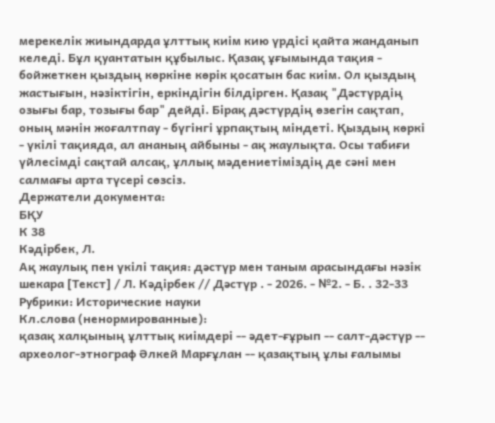мерекелік жиындарда ұлттық киім кию үрдісі қайта жанданып келеді. Бұл қуантатын құбылыс. Қазақ ұғымында тақия - бойжеткен қыздың көркіне көрік қосатын бас киім. Ол қыздың жастығын, нәзіктігін, еркіндігін білдірген. Қазақ "Дәстүрдің озығы бар, тозығы бар" дейді. Бірақ дәстүрдің өзегін сақтап, оның мәнін жоғалтпау - бүгінгі ұрпақтың міндеті. Қыздың көркі - үкілі тақияда, ал ананың айбыны - ақ жаулықта. Осы табиғи үйлесімді сақтай алсақ, ұллық мәдениетіміздің де сәні мен салмағы арта түсері сөзсіз.
Держатели документа:
БҚУ
К 38
Кәдірбек, Л.
Ақ жаулық пен үкілі тақия: дәстүр мен таным арасындағы нәзік шекара [Текст] / Л. Кәдірбек // Дәстүр . - 2026. - №2. - Б. . 32-33
Рубрики: Исторические науки
Кл.слова (ненормированные):
қазақ халқының ұлттық киімдері -- әдет-ғұрып -- салт-дәстүр -- археолог-этнограф Әлкей Марғұлан -- қазақтың ұлы ғалымы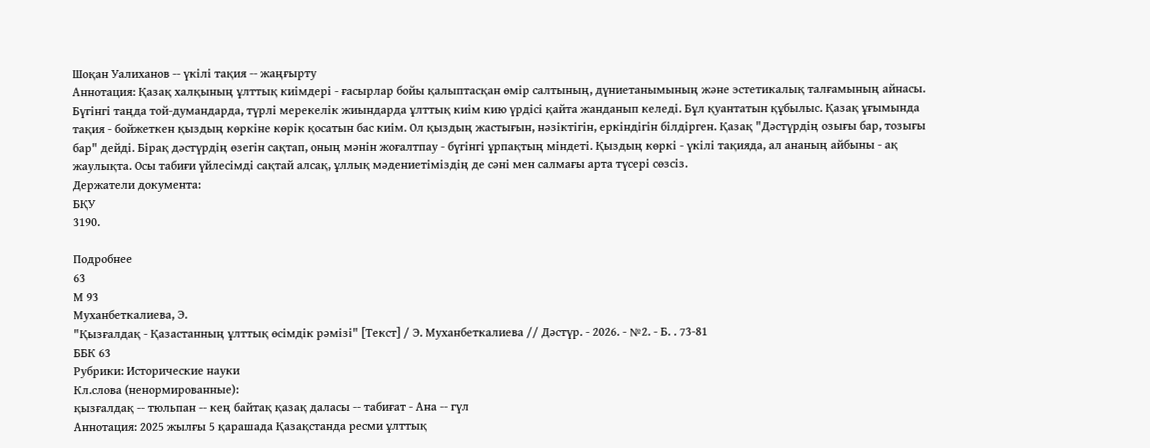Шоқан Уалиханов -- үкілі тақия -- жаңғырту
Аннотация: Қазақ халқының ұлттық киімдері - ғасырлар бойы қалыптасқан өмір салтының, дүниетанымының және эстетикалық талғамының айнасы. Бүгінгі таңда той-думандарда, түрлі мерекелік жиындарда ұлттық киім кию үрдісі қайта жанданып келеді. Бұл қуантатын құбылыс. Қазақ ұғымында тақия - бойжеткен қыздың көркіне көрік қосатын бас киім. Ол қыздың жастығын, нәзіктігін, еркіндігін білдірген. Қазақ "Дәстүрдің озығы бар, тозығы бар" дейді. Бірақ дәстүрдің өзегін сақтап, оның мәнін жоғалтпау - бүгінгі ұрпақтың міндеті. Қыздың көркі - үкілі тақияда, ал ананың айбыны - ақ жаулықта. Осы табиғи үйлесімді сақтай алсақ, ұллық мәдениетіміздің де сәні мен салмағы арта түсері сөзсіз.
Держатели документа:
БҚУ
3190.

Подробнее
63
М 93
Муханбеткалиева, Э.
"Қызғалдақ - Қазастанның ұлттық өсімдік рәмізі" [Текст] / Э. Муханбеткалиева // Дәстүр. - 2026. - №2. - Б. . 73-81
ББК 63
Рубрики: Исторические науки
Кл.слова (ненормированные):
қызғалдақ -- тюльпан -- кең байтақ қазақ даласы -- табиғат - Ана -- гүл
Аннотация: 2025 жылғы 5 қарашада Қазақстанда ресми ұлттық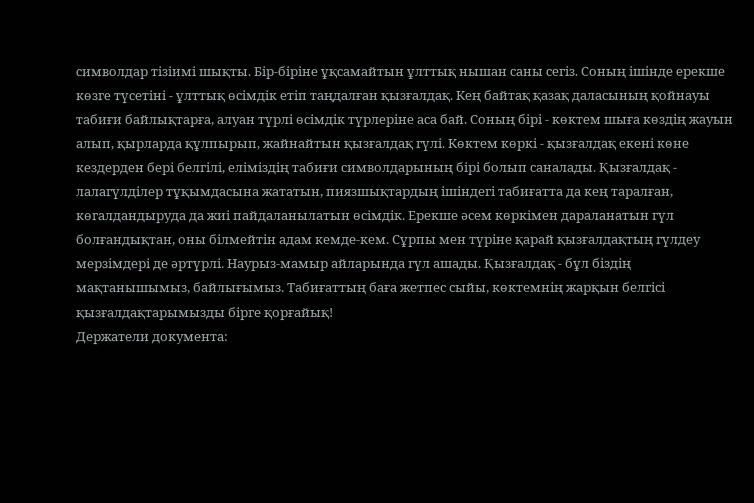символдар тізіимі шықты. Бір-біріне ұқсамайтын ұлттық нышан саны сегіз. Соның ішінде ерекше көзге түсетіні - ұлттық өсімдік етіп таңдалған қызғалдақ. Кең байтақ қазақ даласының қойнауы табиғи байлықтарға, алуан түрлі өсімдік түрлеріне аса бай. Соның бірі - көктем шыға көздің жауын алып, қырларда құлпырып, жайнайтын қызғалдақ гүлі. Көктем көркі - қызғалдақ екені көне кездерден бері белгілі, еліміздің табиғи символдарының бірі болып саналады. Қызғалдақ - лалагүлділер тұқымдасына жататын, пиязшықтардың ішіндегі табиғатта да кең таралған, көгалдандыруда да жиі пайдаланылатын өсімдік. Ерекше әсем көркімен дараланатын гүл болғандықтан, оны білмейтін адам кемде-кем. Сұрпы мен түріне қарай қызғалдақтың гүлдеу мерзімдері де әртүрлі. Наурыз-мамыр айларында гүл ашады. Қызғалдақ - бұл біздің мақтанышымыз, байлығымыз. Табиғаттың баға жетпес сыйы, көктемнің жарқын белгісі қызғалдақтарымызды бірге қорғайық!
Держатели документа: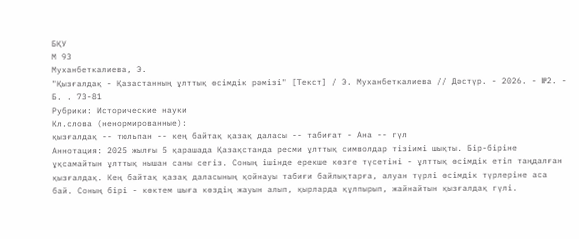БҚУ
М 93
Муханбеткалиева, Э.
"Қызғалдақ - Қазастанның ұлттық өсімдік рәмізі" [Текст] / Э. Муханбеткалиева // Дәстүр. - 2026. - №2. - Б. . 73-81
Рубрики: Исторические науки
Кл.слова (ненормированные):
қызғалдақ -- тюльпан -- кең байтақ қазақ даласы -- табиғат - Ана -- гүл
Аннотация: 2025 жылғы 5 қарашада Қазақстанда ресми ұлттық символдар тізіимі шықты. Бір-біріне ұқсамайтын ұлттық нышан саны сегіз. Соның ішінде ерекше көзге түсетіні - ұлттық өсімдік етіп таңдалған қызғалдақ. Кең байтақ қазақ даласының қойнауы табиғи байлықтарға, алуан түрлі өсімдік түрлеріне аса бай. Соның бірі - көктем шыға көздің жауын алып, қырларда құлпырып, жайнайтын қызғалдақ гүлі.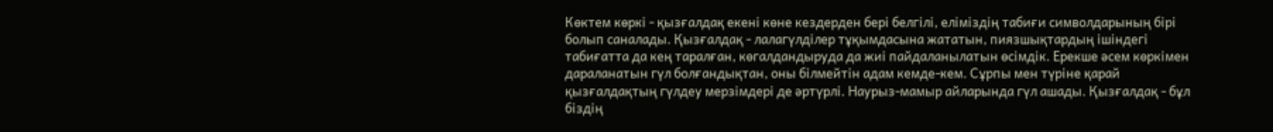Көктем көркі - қызғалдақ екені көне кездерден бері белгілі, еліміздің табиғи символдарының бірі болып саналады. Қызғалдақ - лалагүлділер тұқымдасына жататын, пиязшықтардың ішіндегі табиғатта да кең таралған, көгалдандыруда да жиі пайдаланылатын өсімдік. Ерекше әсем көркімен дараланатын гүл болғандықтан, оны білмейтін адам кемде-кем. Сұрпы мен түріне қарай қызғалдақтың гүлдеу мерзімдері де әртүрлі. Наурыз-мамыр айларында гүл ашады. Қызғалдақ - бұл біздің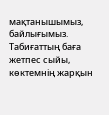мақтанышымыз, байлығымыз. Табиғаттың баға жетпес сыйы, көктемнің жарқын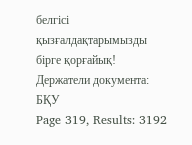белгісі қызғалдақтарымызды бірге қорғайық!
Держатели документа:
БҚУ
Page 319, Results: 3192